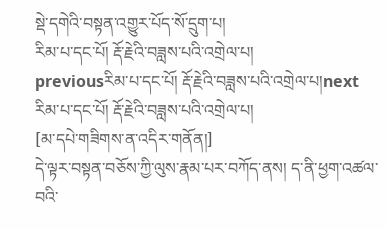སྡེ་དགེའི་བསྟན་འགྱུར་པོད་སོ་དྲུག་པ།
རིམ་པ་དང་པོ། རྡོ་རྗེའི་བཟླས་པའི་འགྲེལ་པ།
previousརིམ་པ་དང་པོ། རྡོ་རྗེའི་བཟླས་པའི་འགྲེལ་པ།next
རིམ་པ་དང་པོ། རྡོ་རྗེའི་བཟླས་པའི་འགྲེལ་པ།
[མ་དཔེ་གཟིགས་ན་འདིར་གནོན།]
དེ་ལྟར་བསྟན་བཅོས་ཀྱི་ལུས་རྣམ་པར་བཀོད་ནས། ད་ནི་ཕྱག་འཚལ་བའི་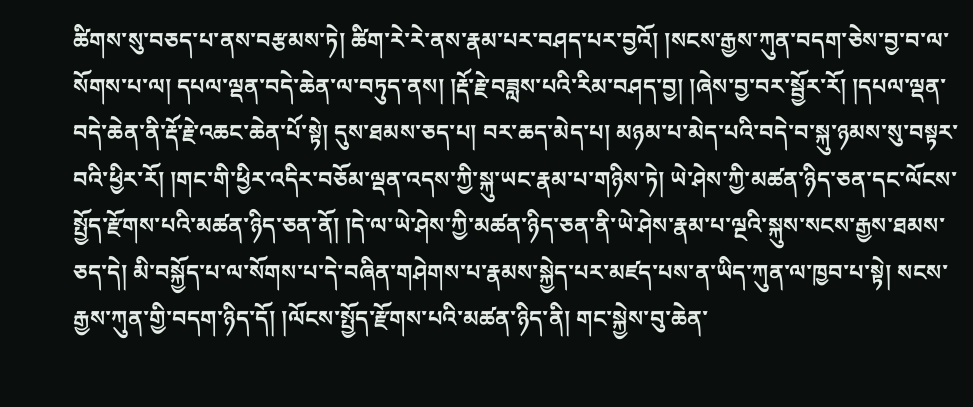ཚིགས་སུ་བཅད་པ་ནས་བརྩམས་ཏེ། ཚིག་རེ་རེ་ནས་རྣམ་པར་བཤད་པར་བྱའོ། །སངས་རྒྱས་ཀུན་བདག་ཅེས་བྱ་བ་ལ་སོགས་པ་ལ། དཔལ་ལྡན་བདེ་ཆེན་ལ་བཏུད་ནས། །རྡོ་རྗེ་བཟླས་པའི་རིམ་བཤད་བྱ། །ཞེས་བྱ་བར་སྦྱོར་རོ། །དཔལ་ལྡན་བདེ་ཆེན་ནི་རྡོ་རྗེ་འཆང་ཆེན་པོ་སྟེ། དུས་ཐམས་ཅད་པ། བར་ཆད་མེད་པ། མཉམ་པ་མེད་པའི་བདེ་བ་སྐུ་ཉམས་སུ་བསྟར་བའི་ཕྱིར་རོ། །གང་གི་ཕྱིར་འདིར་བཅོམ་ལྡན་འདས་ཀྱི་སྐུ་ཡང་རྣམ་པ་གཉིས་ཏེ། ཡེ་ཤེས་ཀྱི་མཚན་ཉིད་ཅན་དང་ལོངས་སྤྱོད་རྫོགས་པའི་མཚན་ཉིད་ཅན་ནོ། །དེ་ལ་ཡེ་ཤེས་ཀྱི་མཚན་ཉིད་ཅན་ནི་ཡེ་ཤེས་རྣམ་པ་ལྔའི་སྐུས་སངས་རྒྱས་ཐམས་ཅད་དེ། མི་བསྐྱོད་པ་ལ་སོགས་པ་དེ་བཞིན་གཤེགས་པ་རྣམས་སྐྱེད་པར་མཛད་པས་ན་ཡིད་ཀུན་ལ་ཁྱབ་པ་སྟེ། སངས་རྒྱས་ཀུན་གྱི་བདག་ཉིད་དོ། །ལོངས་སྤྱོད་རྫོགས་པའི་མཚན་ཉིད་ནི། གང་སྐྱེས་བུ་ཆེན་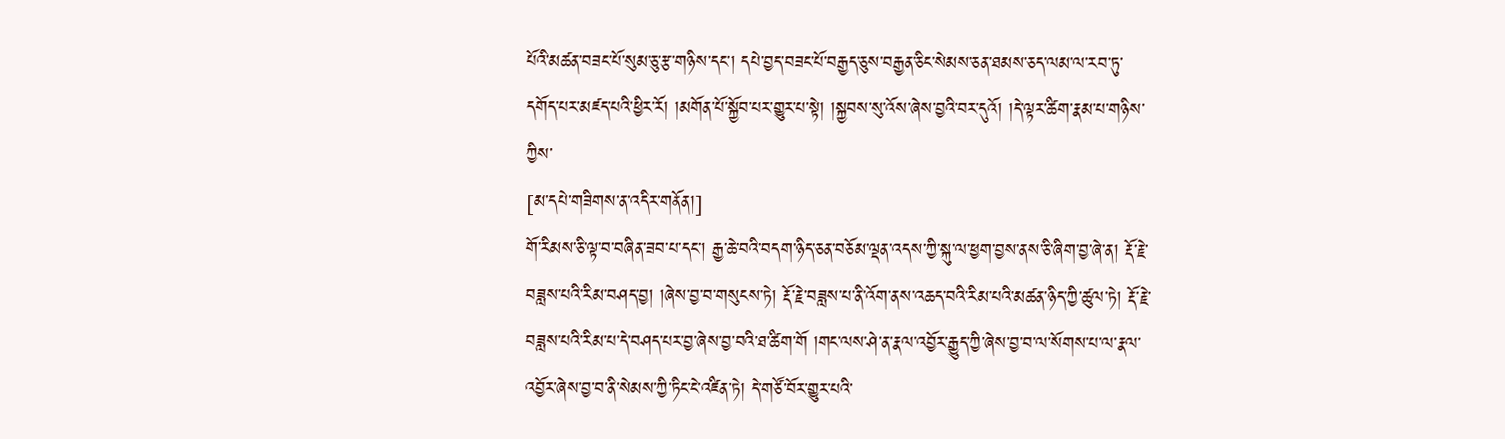པོའི་མཚན་བཟང་པོ་སུམ་ཅུ་རྩ་གཉིས་དང་། དཔེ་བྱད་བཟང་པོ་བརྒྱད་ཅུས་བརྒྱན་ཅིང་སེམས་ཅན་ཐམས་ཅད་ལམ་ལ་རབ་ཏུ་དགོད་པར་མཛད་པའི་ཕྱིར་རོ། །མགོན་པོ་སྐྱོབ་པར་གྱུར་པ་སྟེ། །སྐྱབས་སུ་འོས་ཞེས་བྱའི་བར་དུའོ། །དེ་ལྟར་ཚིག་རྣམ་པ་གཉིས་ཀྱིས་
[མ་དཔེ་གཟིགས་ན་འདིར་གནོན།]
གོ་རིམས་ཅི་ལྟ་བ་བཞིན་ཟབ་པ་དང་། རྒྱ་ཆེ་བའི་བདག་ཉིད་ཅན་བཅོམ་ལྡན་འདས་ཀྱི་སྐུ་ལ་ཕྱག་བྱས་ནས་ཅི་ཞིག་བྱ་ཞེ་ན། རྡོ་རྗེ་བཟླས་པའི་རིམ་བཤད་བྱ། །ཞེས་བྱ་བ་གསུངས་ཏེ། རྡོ་རྗེ་བཟླས་པ་ནི་འོག་ནས་འཆད་བའི་རིམ་པའི་མཚན་ཉིད་ཀྱི་ཚུལ་ཏེ། རྡོ་རྗེ་བཟླས་པའི་རིམ་པ་དེ་བཤད་པར་བྱ་ཞེས་བྱ་བའི་ཐ་ཚིག་གོ །གང་ལས་ཤེ་ན་རྣལ་འབྱོར་རྒྱུད་ཀྱི་ཞེས་བྱ་བ་ལ་སོགས་པ་ལ་རྣལ་འབྱོར་ཞེས་བྱ་བ་ནི་སེམས་ཀྱི་ཏིང་ངེ་འཛིན་ཏེ། དེ་གཙོ་བོར་གྱུར་པའི་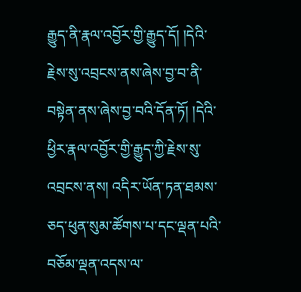རྒྱུད་ནི་རྣལ་འབྱོར་གྱི་རྒྱུད་དོ། །དེའི་རྗེས་སུ་འབྲངས་ནས་ཞེས་བྱ་བ་ནི་བསྟེན་ནས་ཞེས་བྱ་བའི་དོན་ཏོ། །དེའི་ཕྱིར་རྣལ་འབྱོར་གྱི་རྒྱུད་ཀྱི་རྗེས་སུ་འབྲངས་ནས། འདིར་ཡོན་ཏན་ཐམས་ཅད་ཕུན་སུམ་ཚོགས་པ་དང་ལྡན་པའི་བཅོམ་ལྡན་འདས་ལ་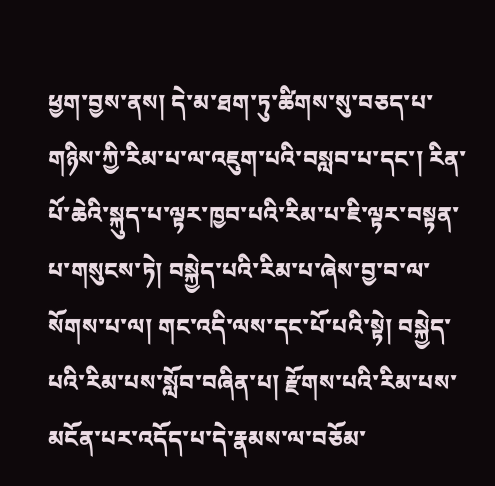ཕྱག་བྱས་ནས། དེ་མ་ཐག་ཏུ་ཚིགས་སུ་བཅད་པ་གཉིས་ཀྱི་རིམ་པ་ལ་འཇུག་པའི་བསླབ་པ་དང་། རིན་པོ་ཆེའི་སྐུད་པ་ལྟར་ཁྱབ་པའི་རིམ་པ་ཇི་ལྟར་བསྟན་པ་གསུངས་ཏེ། བསྐྱེད་པའི་རིམ་པ་ཞེས་བྱ་བ་ལ་སོགས་པ་ལ། གང་འདི་ལས་དང་པོ་པའི་སྟེ། བསྐྱེད་པའི་རིམ་པས་སློབ་བཞིན་པ། རྫོགས་པའི་རིམ་པས་མངོན་པར་འདོད་པ་དེ་རྣམས་ལ་བཅོམ་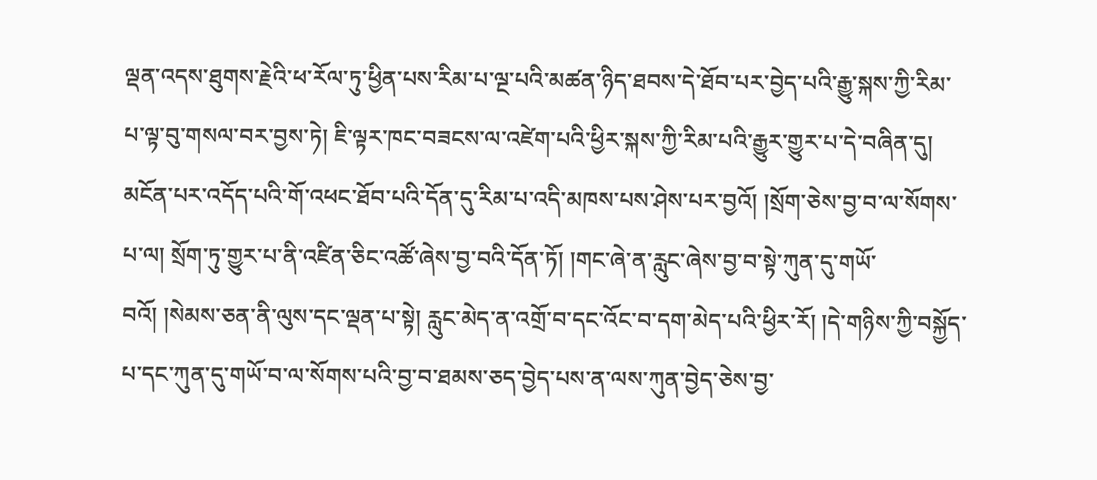ལྡན་འདས་ཐུགས་རྗེའི་ཕ་རོལ་ཏུ་ཕྱིན་པས་རིམ་པ་ལྔ་པའི་མཚན་ཉིད་ཐབས་དེ་ཐོབ་པར་བྱེད་པའི་རྒྱུ་སྐས་ཀྱི་རིམ་པ་ལྟ་བུ་གསལ་བར་བྱས་ཏེ། ཇི་ལྟར་ཁང་བཟངས་ལ་འཛེག་པའི་ཕྱིར་སྐས་ཀྱི་རིམ་པའི་རྒྱུར་གྱུར་པ་དེ་བཞིན་དུ། མངོན་པར་འདོད་པའི་གོ་འཕང་ཐོབ་པའི་དོན་དུ་རིམ་པ་འདི་མཁས་པས་ཤེས་པར་བྱའོ། །སྲོག་ཅེས་བྱ་བ་ལ་སོགས་པ་ལ། སྲོག་ཏུ་གྱུར་པ་ནི་འཛིན་ཅིང་འཚོ་ཞེས་བྱ་བའི་དོན་ཏོ། །གང་ཞེ་ན་རླུང་ཞེས་བྱ་བ་སྟེ་ཀུན་དུ་གཡོ་བའོ། །སེམས་ཅན་ནི་ལུས་དང་ལྡན་པ་སྟེ། རླུང་མེད་ན་འགྲོ་བ་དང་འོང་བ་དག་མེད་པའི་ཕྱིར་རོ། །དེ་གཉིས་ཀྱི་བསྐྱོད་པ་དང་ཀུན་དུ་གཡོ་བ་ལ་སོགས་པའི་བྱ་བ་ཐམས་ཅད་བྱེད་པས་ན་ལས་ཀུན་བྱེད་ཅེས་བྱ་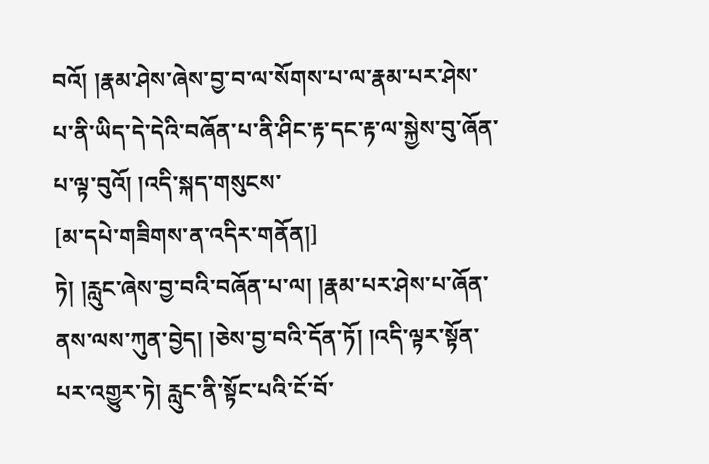བའོ། །རྣམ་ཤེས་ཞེས་བྱ་བ་ལ་སོགས་པ་ལ་རྣམ་པར་ཤེས་པ་ནི་ཡིད་དེ་དེའི་བཞོན་པ་ནི་ཤིང་རྟ་དང་རྟ་ལ་སྐྱེས་བུ་ཞོན་པ་ལྟ་བུའོ། །འདི་སྐད་གསུངས་
[མ་དཔེ་གཟིགས་ན་འདིར་གནོན།]
ཏེ། །རླུང་ཞེས་བྱ་བའི་བཞོན་པ་ལ། །རྣམ་པར་ཤེས་པ་ཞོན་ནས་ལས་ཀུན་བྱེད། །ཅེས་བྱ་བའི་དོན་ཏོ། །འདི་ལྟར་སྟོན་པར་འགྱུར་ཏེ། རླུང་ནི་སྟོང་པའི་ངོ་བོ་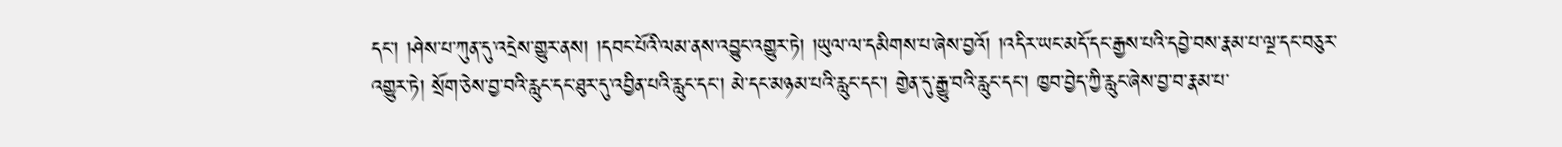དང་། །ཤེས་པ་ཀུན་དུ་འདྲེས་གྱུར་ནས། །དབང་པོའི་ལམ་ནས་འབྱུང་འགྱུར་ཏེ། །ཡུལ་ལ་དམིགས་པ་ཞེས་བྱའོ། །འདིར་ཡང་མདོ་དང་རྒྱས་པའི་དབྱེ་བས་རྣམ་པ་ལྔ་དང་བཅུར་འགྱུར་ཏེ། སྲོག་ཅེས་བྱ་བའི་རླུང་དང་ཐུར་དུ་འབྱིན་པའི་རླུང་དང་། མེ་དང་མཉམ་པའི་རླུང་དང་། གྱེན་དུ་རྒྱུ་བའི་རླུང་དང་། ཁྱབ་བྱེད་ཀྱི་རླུང་ཞེས་བྱ་བ་རྣམ་པ་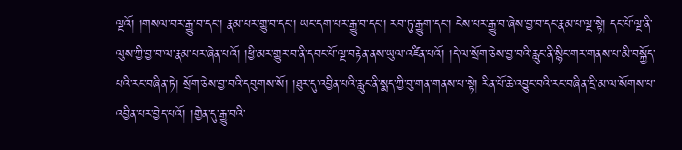ལྔའོ། །གསལ་བར་རྒྱུ་བ་དང་། རྣམ་པར་གྱུ་བ་དང་། ཡང་དག་པར་རྒྱུ་བ་དང་། རབ་ཏུ་རྒྱུག་དང་། ངེས་པར་རྒྱུ་བ་ཞེས་བྱ་བ་དང་རྣམ་པ་ལྔ་སྟེ། དང་པོ་ལྔ་ནི་ལུས་ཀྱི་བྱ་བ་ལ་རྣམ་པར་ཞེན་པའོ། །ཕྱི་མར་གྱུར་བ་ནི་དབང་པོ་ལྔ་བརྟེན་ནས་ཡུལ་འཛིན་པའོ། །དེ་ལ་སྲོག་ཅེས་བྱ་བའི་རླུང་ནི་སྙིང་གར་གནས་པ་མི་བསྐྱོད་པའི་རང་བཞིན་ཏེ། སྲོག་ཅེས་བྱ་བའི་དབུགས་སོ། །ཐུར་དུ་འབྱིན་པའི་རླུང་ནི་སྨད་ཀྱི་བུ་གན་གནས་པ་སྟེ། རིན་པོ་ཆེ་འབྱུང་བའི་རང་བཞིན་དྲི་མ་ལ་སོགས་པ་འབྱིན་པར་བྱེད་པའོ། །གྱེན་དུ་རྒྱུ་བའི་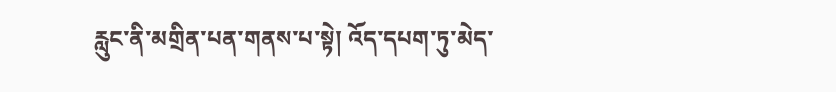རླུང་ནི་མགྲིན་པན་གནས་པ་སྟེ། འོད་དཔག་ཏུ་མེད་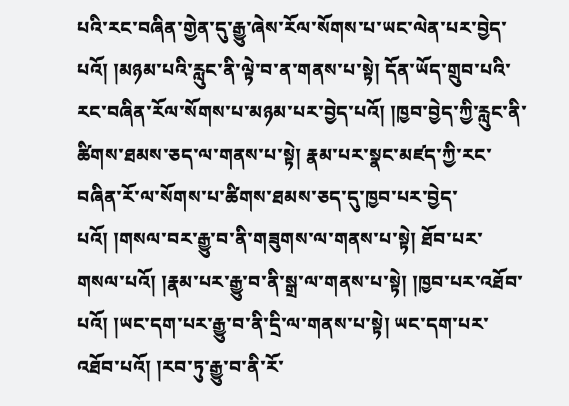པའི་རང་བཞིན་གྱེན་དུ་རྒྱུ་ཞེས་རོལ་སོགས་པ་ཡང་ལེན་པར་བྱེད་པའོ། །མཉམ་པའི་རླུང་ནི་ལྟེ་བ་ན་གནས་པ་སྟེ། དོན་ཡོད་གྲུབ་པའི་རང་བཞིན་རོལ་སོགས་པ་མཉམ་པར་བྱེད་པའོ། །ཁྱབ་བྱེད་ཀྱི་རླུང་ནི་ཚིགས་ཐམས་ཅད་ལ་གནས་པ་སྟེ། རྣམ་པར་སྣང་མཛད་ཀྱི་རང་བཞིན་རོ་ལ་སོགས་པ་ཚིགས་ཐམས་ཅད་དུ་ཁྱབ་པར་བྱེད་པའོ། །གསལ་བར་རྒྱུ་བ་ནི་གཟུགས་ལ་གནས་པ་སྟེ། ཐོབ་པར་གསལ་པའོ། །རྣམ་པར་རྒྱུ་བ་ནི་སྒྲ་ལ་གནས་པ་སྟེ། །ཁྱབ་པར་འཐོབ་པའོ། །ཡང་དག་པར་རྒྱུ་བ་ནི་དྲི་ལ་གནས་པ་སྟེ། ཡང་དག་པར་འཐོབ་པའོ། །རབ་ཏུ་རྒྱུ་བ་ནི་རོ་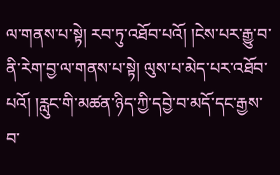ལ་གནས་པ་སྟེ། རབ་ཏུ་འཐོབ་པའོ། །ངེས་པར་རྒྱུ་བ་ནི་རེག་བྱ་ལ་གནས་པ་སྟེ། ལུས་པ་མེད་པར་འཐོབ་པའོ། །རླུང་གི་མཚན་ཉིད་ཀྱི་དབྱེ་བ་མདོ་དང་རྒྱས་བ་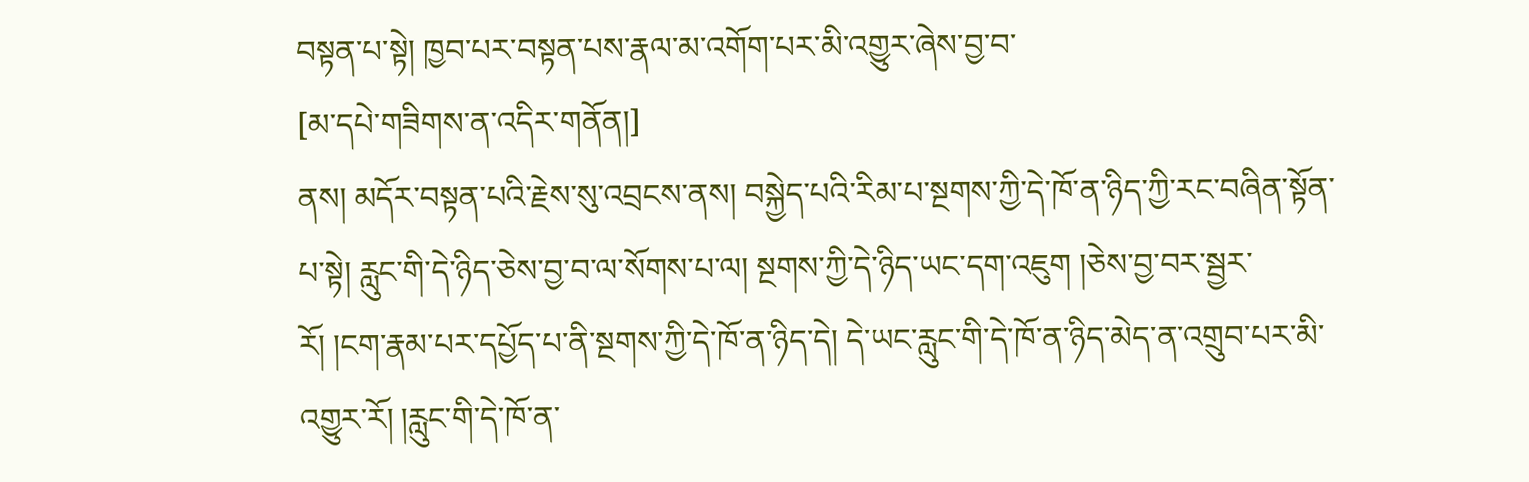བསྟན་པ་སྟེ། ཁྱབ་པར་བསྟན་པས་རྣལ་མ་འགོག་པར་མི་འགྱུར་ཞེས་བྱ་བ་
[མ་དཔེ་གཟིགས་ན་འདིར་གནོན།]
ནས། མདོར་བསྟན་པའི་རྗེས་སུ་འབྲངས་ནས། བསྐྱེད་པའི་རིམ་པ་སྔགས་ཀྱི་དེ་ཁོ་ན་ཉིད་ཀྱི་རང་བཞིན་སྟོན་པ་སྟེ། རླུང་གི་དེ་ཉིད་ཅེས་བྱ་བ་ལ་སོགས་པ་ལ། སྔགས་ཀྱི་དེ་ཉིད་ཡང་དག་འཇུག །ཅེས་བྱ་བར་སྦྱར་རོ། །ངག་རྣམ་པར་དཔྱོད་པ་ནི་སྔགས་ཀྱི་དེ་ཁོ་ན་ཉིད་དེ། དེ་ཡང་རླུང་གི་དེ་ཁོ་ན་ཉིད་མེད་ན་འགྲུབ་པར་མི་འགྱུར་རོ། །རླུང་གི་དེ་ཁོ་ན་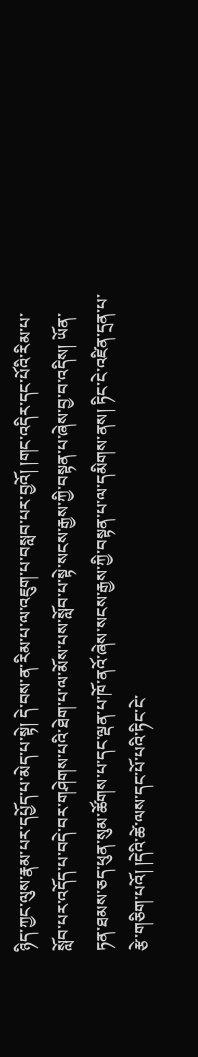ཉིད་ཀྱང་ལུས་རྣམ་པར་དཔྱོད་པ་མེད་པ་སྟེ། དེ་བས་ན་རིམ་པ་ལ་འཇུག་པ་བསླབ་པར་བྱའོ། །གང་འདིར་དང་པོའི་རིམ་པ་སློབ་པར་འདོད་པ་བདེ་བར་གཤེགས་པའི་ཐེག་པ་ལ་མོས་པས་སློབ་པ་སྟེ་སངས་རྒྱས་ཀྱི་བསྟན་པ་ཞེས་བྱ་བ་འདིས། ཡོན་ཏན་ཐམས་ཅད་ཕུན་སུམ་ཚོགས་པ་དང་ལྡན་པ་ཁོ་ནའོ་ཞེས་སངས་རྒྱས་ཀྱི་བསྟན་པ་ལ་དམིགས་ནས། ཏིང་ངེ་འཛིན་དྲན་པ་རྩེ་གཅིག་པའོ། །དེའི་ཚེ་ལས་དང་པོ་པའི་ཏིང་ངེ་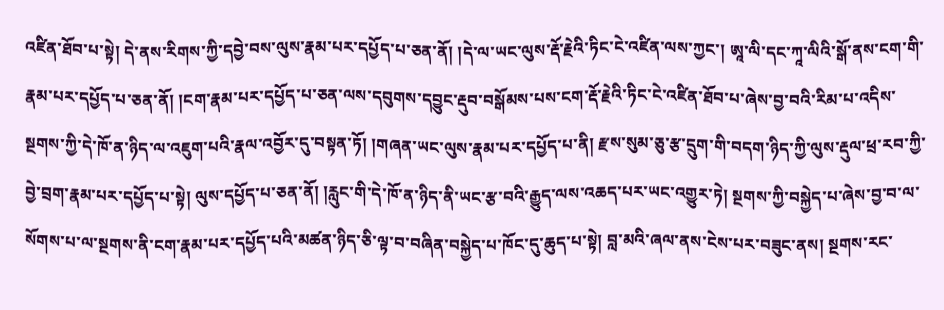འཛིན་ཐོབ་པ་སྟེ། དེ་ནས་རིགས་ཀྱི་དབྱེ་བས་ལུས་རྣམ་པར་དཔྱོད་པ་ཅན་ནོ། །དེ་ལ་ཡང་ལུས་རྡོ་རྗེའི་ཏིང་ངེ་འཛིན་ལས་ཀྱང་། ཨཱ་ལི་དང་ཀཱ་ལིའི་སྒོ་ནས་ངག་གི་རྣམ་པར་དཔྱོད་པ་ཅན་ནོ། །ངག་རྣམ་པར་དཔྱོད་པ་ཅན་ལས་དབུགས་དབྱུང་རྡུབ་བསྒོམས་པས་ངག་རྡོ་རྗེའི་ཏིང་ངེ་འཛིན་ཐོབ་པ་ཞེས་བྱ་བའི་རིམ་པ་འདིས་སྔགས་ཀྱི་དེ་ཁོ་ན་ཉིད་ལ་འཇུག་པའི་རྣལ་འབྱོར་དུ་བསྟན་ཏོ། །གཞན་ཡང་ལུས་རྣམ་པར་དཔྱོད་པ་ནི། རྫས་སུམ་ཅུ་རྩ་དྲུག་གི་བདག་ཉིད་ཀྱི་ལུས་རྡུལ་ཕྲ་རབ་ཀྱི་བྱེ་བྲག་རྣམ་པར་དཔྱོད་པ་སྟེ། ལུས་དཔྱོད་པ་ཅན་ནོ། །རླུང་གི་དེ་ཁོ་ན་ཉིད་ནི་ཡང་རྩ་བའི་རྒྱུད་ལས་འཆད་པར་ཡང་འགྱུར་ཏེ། སྔགས་ཀྱི་བསྐྱེད་པ་ཞེས་བྱ་བ་ལ་སོགས་པ་ལ་སྔགས་ནི་ངག་རྣམ་པར་དཔྱོད་པའི་མཚན་ཉིད་ཅི་ལྟ་བ་བཞིན་བསྐྱེད་པ་ཁོང་དུ་ཆུད་པ་སྟེ། བླ་མའི་ཞལ་ནས་ངེས་པར་བཟུང་ནས། སྔགས་རང་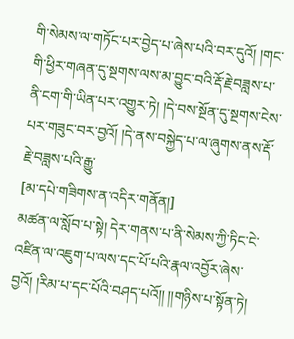གི་སེམས་ལ་གཏོང་པར་བྱེད་པ་ཞེས་པའི་བར་དུའོ། །གང་གི་ཕྱིར་གཞན་དུ་སྔགས་ལས་མ་བྱུང་བའི་རྡོ་རྗེ་བཟླས་པ་ནི་ངག་གི་ཡིན་པར་འགྱུར་ཏེ། །དེ་བས་སྔོན་དུ་སྔགས་ངེས་པར་གཟུང་བར་བྱའོ། །དེ་ནས་བསྐྱེད་པ་ལ་ཞུགས་ནས་རྡོ་རྗེ་བཟླས་པའི་རྒྱུ་
[མ་དཔེ་གཟིགས་ན་འདིར་གནོན།]
མཚན་ལ་སློབ་པ་སྟེ། དེར་གནས་པ་ནི་སེམས་ཀྱི་ཏིང་ངེ་འཛིན་ལ་འཇུག་པ་ལས་དང་པོ་པའི་རྣལ་འབྱོར་ཞེས་བྱའོ། །རིམ་པ་དང་པོའི་བཤད་པའོ།། །།གཉིས་པ་སྟོན་ཏེ།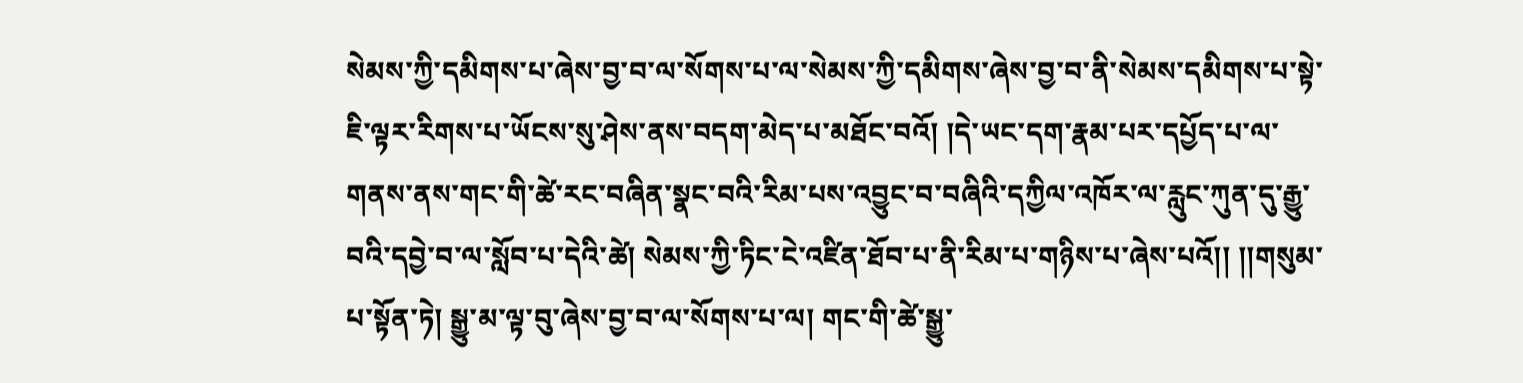སེམས་ཀྱི་དམིགས་པ་ཞེས་བྱ་བ་ལ་སོགས་པ་ལ་སེམས་ཀྱི་དམིགས་ཞེས་བྱ་བ་ནི་སེམས་དམིགས་པ་སྟེ་ཇི་ལྟར་རིགས་པ་ཡོངས་སུ་ཤེས་ནས་བདག་མེད་པ་མཐོང་བའོ། །དེ་ཡང་དག་རྣམ་པར་དཔྱོད་པ་ལ་གནས་ནས་གང་གི་ཚེ་རང་བཞིན་སྣང་བའི་རིམ་པས་འབྱུང་བ་བཞིའི་དཀྱིལ་འཁོར་ལ་རླུང་ཀུན་དུ་རྒྱུ་བའི་དབྱེ་བ་ལ་སློབ་པ་དེའི་ཚེ། སེམས་ཀྱི་ཏིང་ངེ་འཛིན་ཐོབ་པ་ནི་རིམ་པ་གཉིས་པ་ཞེས་པའོ།། །།གསུམ་པ་སྟོན་ཏེ། སྒྱུ་མ་ལྟ་བུ་ཞེས་བྱ་བ་ལ་སོགས་པ་ལ། གང་གི་ཚེ་སྒྱུ་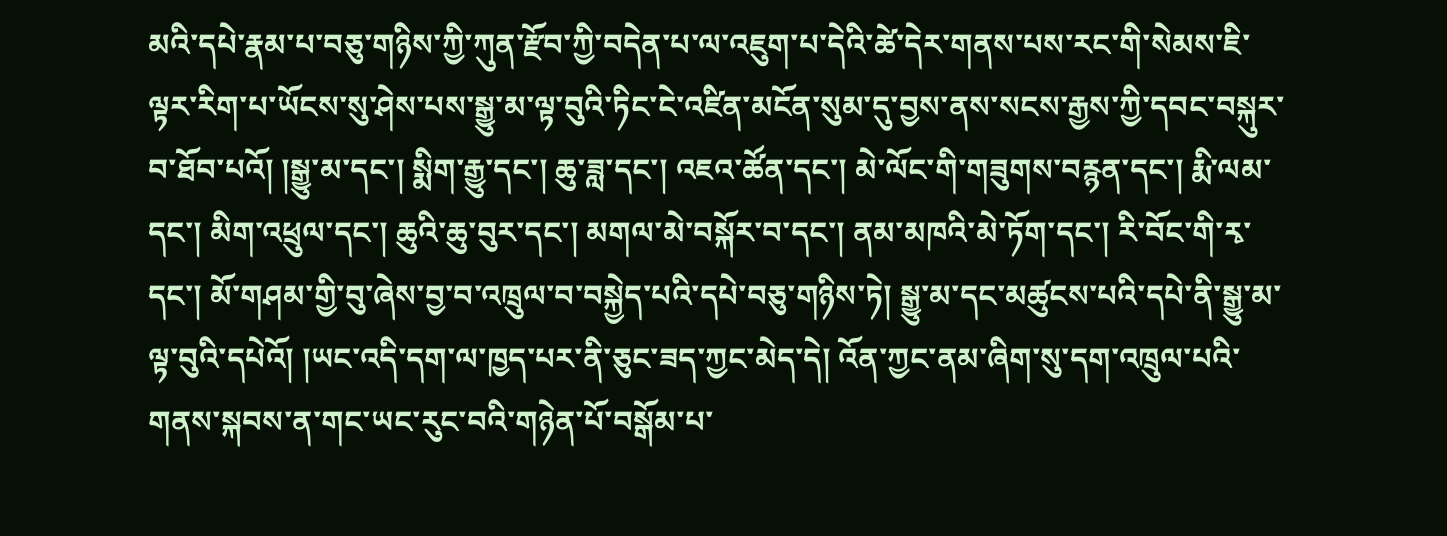མའི་དཔེ་རྣམ་པ་བཅུ་གཉིས་ཀྱི་ཀུན་རྫོབ་ཀྱི་བདེན་པ་ལ་འཇུག་པ་དེའི་ཚེ་དེར་གནས་པས་རང་གི་སེམས་ཇི་ལྟར་རིག་པ་ཡོངས་སུ་ཤེས་པས་སྒྱུ་མ་ལྟ་བུའི་ཏིང་ངེ་འཛིན་མངོན་སུམ་དུ་བྱས་ནས་སངས་རྒྱས་ཀྱི་དབང་བསྐུར་བ་ཐོབ་པའོ། །སྒྱུ་མ་དང་། སྨིག་རྒྱུ་དང་། ཆུ་ཟླ་དང་། འཇའ་ཚོན་དང་། མེ་ལོང་གི་གཟུགས་བརྙན་དང་། རྨི་ལམ་དང་། མིག་འཕྲུལ་དང་། ཆུའི་ཆུ་བུར་དང་། མགལ་མེ་བསྐོར་བ་དང་། ནམ་མཁའི་མེ་ཏོག་དང་། རི་བོང་གི་རྭ་དང་། མོ་གཤམ་གྱི་བུ་ཞེས་བྱ་བ་འཁྲུལ་བ་བསྐྱེད་པའི་དཔེ་བཅུ་གཉིས་ཏེ། སྒྱུ་མ་དང་མཚུངས་པའི་དཔེ་ནི་སྒྱུ་མ་ལྟ་བུའི་དཔེའོ། །ཡང་འདི་དག་ལ་ཁྱད་པར་ནི་ཅུང་ཟད་ཀྱང་མེད་དེ། འོན་ཀྱང་ནམ་ཞིག་སུ་དག་འཁྲུལ་པའི་གནས་སྐབས་ན་གང་ཡང་རུང་བའི་གཉེན་པོ་བསྒོམ་པ་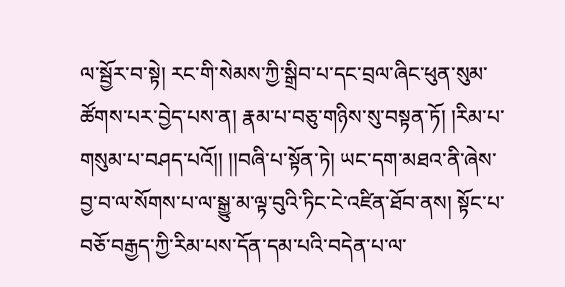ལ་སྦྱོར་བ་སྟེ། རང་གི་སེམས་ཀྱི་སྒྲིབ་པ་དང་བྲལ་ཞིང་ཕུན་སུམ་ཚོགས་པར་བྱེད་པས་ན། རྣམ་པ་བཅུ་གཉིས་སུ་བསྟན་ཏོ། །རིམ་པ་གསུམ་པ་བཤད་པའོ།། །།བཞི་པ་སྟོན་ཏེ། ཡང་དག་མཐའ་ནི་ཞེས་བྱ་བ་ལ་སོགས་པ་ལ་སྒྱུ་མ་ལྟ་བུའི་ཏིང་ངེ་འཛིན་ཐོབ་ནས། སྟོང་པ་བཅོ་བརྒྱད་ཀྱི་རིམ་པས་དོན་དམ་པའི་བདེན་པ་ལ་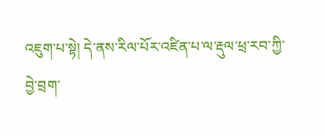འཇུག་པ་སྟེ། དེ་ནས་རིལ་པོར་འཛིན་པ་ལ་རྡུལ་ཕྲ་རབ་ཀྱི་བྱེ་བྲག་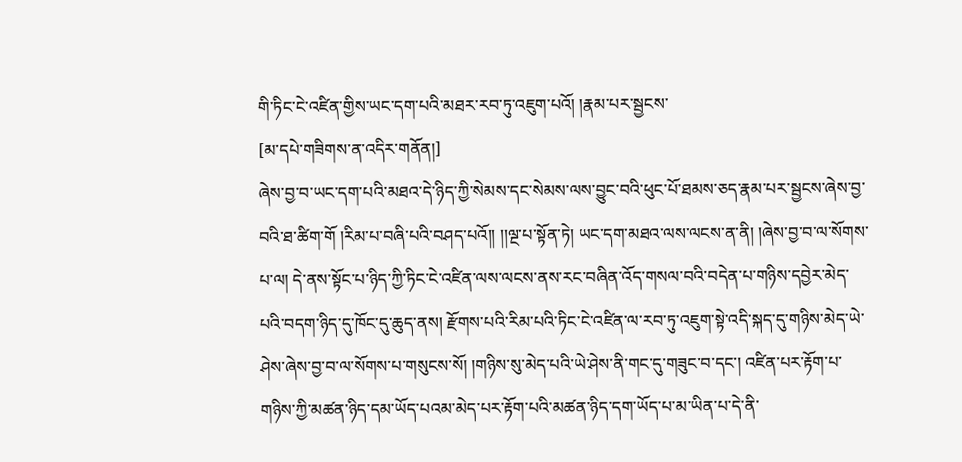གི་ཏིང་ངེ་འཛིན་གྱིས་ཡང་དག་པའི་མཐར་རབ་ཏུ་འཇུག་པའོ། །རྣམ་པར་སྦྱངས་
[མ་དཔེ་གཟིགས་ན་འདིར་གནོན།]
ཞེས་བྱ་བ་ཡང་དག་པའི་མཐའ་དེ་ཉིད་ཀྱི་སེམས་དང་སེམས་ལས་བྱུང་བའི་ཕུང་པོ་ཐམས་ཅད་རྣམ་པར་སྦྱངས་ཞེས་བྱ་བའི་ཐ་ཚིག་གོ །རིམ་པ་བཞི་པའི་བཤད་པའོ།། །།ལྔ་པ་སྟོན་ཏེ། ཡང་དག་མཐའ་ལས་ལངས་ན་ནི། །ཞེས་བྱ་བ་ལ་སོགས་པ་ལ། དེ་ནས་སྟོང་པ་ཉིད་ཀྱི་ཏིང་ངེ་འཛིན་ལས་ལངས་ནས་རང་བཞིན་འོད་གསལ་བའི་བདེན་པ་གཉིས་དབྱེར་མེད་པའི་བདག་ཉིད་དུ་ཁོང་དུ་ཆུད་ནས། རྫོགས་པའི་རིམ་པའི་ཏིང་ངེ་འཛིན་ལ་རབ་ཏུ་འཇུག་སྟེ་འདི་སྐད་དུ་གཉིས་མེད་ཡེ་ཤེས་ཞེས་བྱ་བ་ལ་སོགས་པ་གསུངས་སོ། །གཉིས་སུ་མེད་པའི་ཡེ་ཤེས་ནི་གང་དུ་གཟུང་བ་དང་། འཛིན་པར་རྟོག་པ་གཉིས་ཀྱི་མཚན་ཉིད་དམ་ཡོད་པའམ་མེད་པར་རྟོག་པའི་མཚན་ཉིད་དག་ཡོད་པ་མ་ཡིན་པ་དེ་ནི་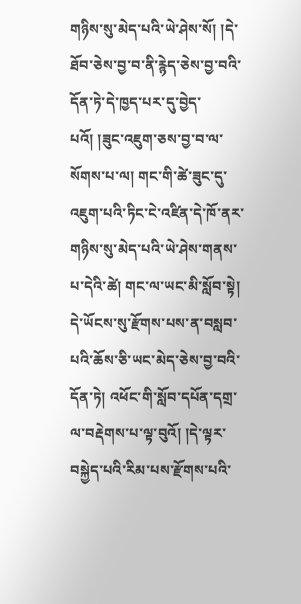གཉིས་སུ་མེད་པའི་ཡེ་ཤེས་སོ། །དེ་ཐོབ་ཅེས་བྱ་བ་ནི་རྙེད་ཅེས་བྱ་བའི་དོན་ཏེ་དེ་ཁྱད་པར་དུ་བྱེད་པའོ། །ཟུང་འཇུག་ཅས་བྱ་བ་ལ་སོགས་པ་ལ། གང་གི་ཚེ་ཟུང་དུ་འཇུག་པའི་ཏིང་ངེ་འཛིན་དེ་ཁོ་ནར་གཉིས་སུ་མེད་པའི་ཡེ་ཤེས་གནས་པ་དེའི་ཚེ། གང་ལ་ཡང་མི་སློབ་སྟེ། དེ་ཡོངས་སུ་རྫོགས་པས་ན་བསླབ་པའི་ཆོས་ཅི་ཡང་མེད་ཅེས་བྱ་བའི་དོན་ཏེ། འཕོང་གི་སློབ་དཔོན་དགྲ་ལ་བརྡེགས་པ་ལྟ་བུའོ། །དེ་ལྟར་བསྐྱེད་པའི་རིམ་པས་རྫོགས་པའི་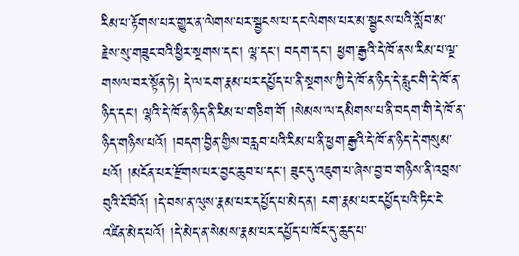རིམ་པ་རྟོགས་པར་གྱུར་ན་ལེགས་པར་སྦྱངས་པ་དང་ལེགས་པར་མ་སྦྱངས་པའི་སློབ་མ་རྗེས་སུ་གཟུང་བའི་ཕྱིར་སྔགས་དང་། ལྷ་དང་། བདག་དང་། ཕྱག་རྒྱའི་དེ་ཁོ་ནས་རིམ་པ་ལྔ་གསལ་བར་སྟོན་ཏེ། དེ་ལ་ངག་རྣམ་པར་དཔྱོད་པ་ནི་སྔགས་ཀྱི་དེ་ཁོ་ན་ཉིད་དེ་རླུང་གི་དེ་ཁོ་ན་ཉིད་དང་། ལྷའི་དེ་ཁོ་ན་ཉིད་ནི་རིམ་པ་གཅིག་གོ །སེམས་ལ་དམིགས་པ་ནི་བདག་གི་དེ་ཁོ་ན་ཉིད་གཉིས་པའོ། །བདག་བྱིན་གྱིས་བརླབ་པའི་རིམ་པ་ནི་ཕྱག་རྒྱའི་དེ་ཁོ་ན་ཉིད་དེ་གསུམ་པའོ། །མངོན་པར་རྫོགས་པར་བྱང་ཆུབ་པ་དང་། ཟུང་དུ་འཇུག་པ་ཞེས་བྱ་བ་གཉིས་ནི་འབྲས་བུའི་ངོ་བོའོ། །དེ་བས་ན་ལུས་རྣམ་པར་དཔྱོད་པ་མེད་ན། ངག་རྣམ་པར་དཔྱོད་པའི་ཏིང་ངེ་འཛིན་མེད་པའོ། །དེ་མེད་ན་སེམས་རྣམ་པར་དཔྱོད་པ་ཁོང་དུ་ཆུད་པ་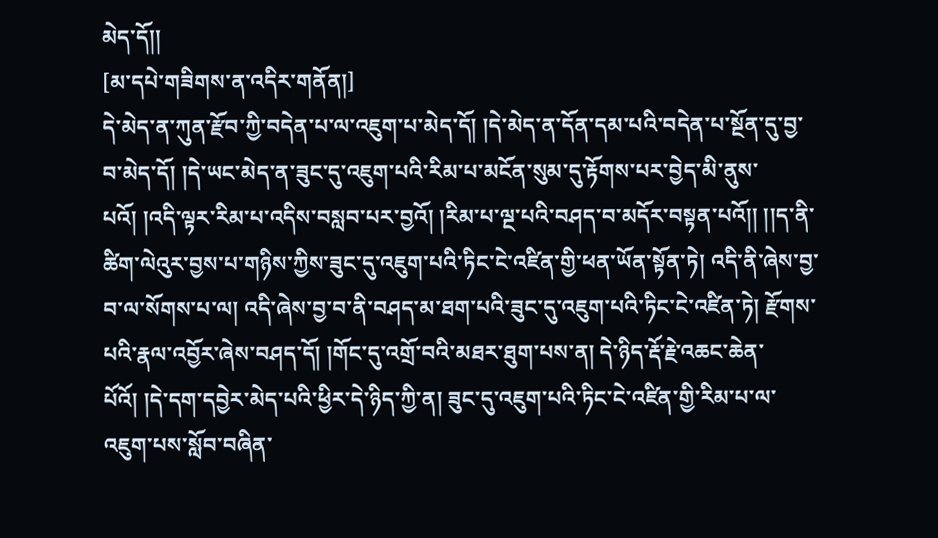མེད་དོ།།
[མ་དཔེ་གཟིགས་ན་འདིར་གནོན།]
དེ་མེད་ན་ཀུན་རྫོབ་ཀྱི་བདེན་པ་ལ་འཇུག་པ་མེད་དོ། །དེ་མེད་ན་དོན་དམ་པའི་བདེན་པ་སྔོན་དུ་བྱ་བ་མེད་དོ། །དེ་ཡང་མེད་ན་ཟུང་དུ་འཇུག་པའི་རིམ་པ་མངོན་སུམ་དུ་རྟོགས་པར་བྱེད་མི་ནུས་པའོ། །འདི་ལྟར་རིམ་པ་འདིས་བསླབ་པར་བྱའོ། །རིམ་པ་ལྔ་པའི་བཤད་བ་མདོར་བསྟན་པའོ།། །།ད་ནི་ཚིག་ལེའུར་བྱས་པ་གཉིས་ཀྱིས་ཟུང་དུ་འཇུག་པའི་ཏིང་ངེ་འཛིན་གྱི་ཕན་ཡོན་སྟོན་ཏེ། འདི་ནི་ཞེས་བྱ་བ་ལ་སོགས་པ་ལ། འདི་ཞེས་བྱ་བ་ནི་བཤད་མ་ཐག་པའི་ཟུང་དུ་འཇུག་པའི་ཏིང་ངེ་འཛིན་ཏེ། རྫོགས་པའི་རྣལ་འབྱོར་ཞེས་བཤད་དོ། །གོང་དུ་འགྲོ་བའི་མཐར་ཐུག་པས་ན། དེ་ཉིད་རྡོ་རྗེ་འཆང་ཆེན་པོའོ། །དེ་དག་དབྱེར་མེད་པའི་ཕྱིར་དེ་ཉིད་ཀྱི་ན། ཟུང་དུ་འཇུག་པའི་ཏིང་ངེ་འཛིན་གྱི་རིམ་པ་ལ་འཇུག་པས་སློབ་བཞིན་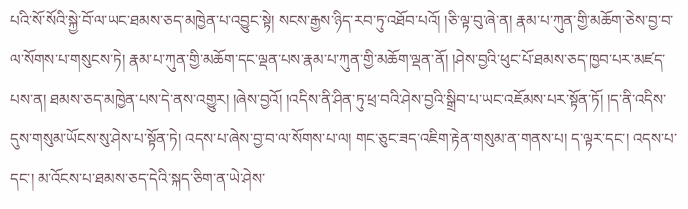པའི་སོ་སོའི་སྐྱེ་བོ་ལ་ཡང་ཐམས་ཅད་མཁྱེན་པ་འབྱུང་སྟེ། སངས་རྒྱས་ཉིད་རབ་ཏུ་འཐོབ་པའོ། །ཅི་ལྟ་བུ་ཞེ་ན། རྣམ་པ་ཀུན་གྱི་མཆོག་ཅེས་བྱ་བ་ལ་སོགས་པ་གསུངས་ཏེ། རྣམ་པ་ཀུན་གྱི་མཆོག་དང་ལྡན་པས་རྣམ་པ་ཀུན་གྱི་མཆོག་ལྡན་ནོ། །ཤེས་བྱའི་ཕུང་པོ་ཐམས་ཅད་ཁྱབ་པར་མཛད་པས་ན། ཐམས་ཅད་མཁྱེན་པས་དེ་ནས་འགྱུར། །ཞེས་བྱའོ། །འདིས་ནི་ཤིན་ཏུ་ཕྲ་བའི་ཤེས་བྱའི་སྒྲིབ་པ་ཡང་འཇོམས་པར་སྟོན་ཏོ། །ད་ནི་འདིས་དུས་གསུམ་ཡོངས་སུ་ཤེས་པ་སྟོན་ཏེ། འདས་པ་ཞེས་བྱ་བ་ལ་སོགས་པ་ལ། གང་ཅུང་ཟད་འཇིག་རྟེན་གསུམ་ན་གནས་པ། ད་ལྟར་དང་། འདས་པ་དང་། མ་འོངས་པ་ཐམས་ཅད་དེའི་སྐད་ཅིག་ན་ཡེ་ཤེས་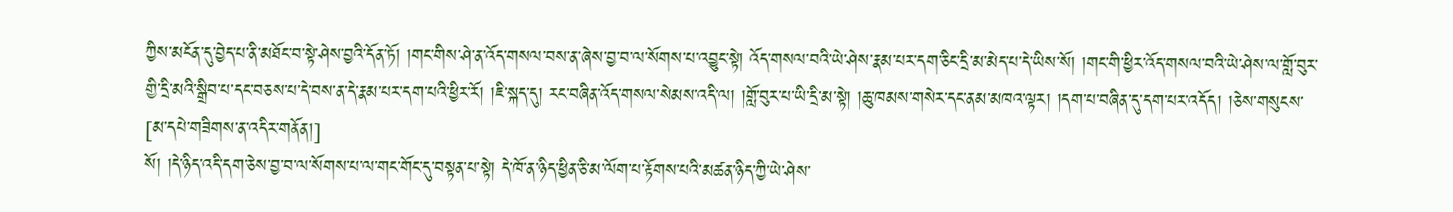ཀྱིས་མངོན་དུ་བྱེད་པ་ནི་མཐོང་བ་སྟེ་ཤེས་བྱའི་དོན་ཏོ། །གང་གིས་ཤེ་ན་འོད་གསལ་བས་ན་ཞེས་བྱ་བ་ལ་སོགས་པ་འབྱུང་སྟེ། འོད་གསལ་བའི་ཡེ་ཤེས་རྣམ་པར་དག་ཅིང་དྲི་མ་མེད་པ་དེ་ཡིས་སོ། །གང་གི་ཕྱིར་འོད་གསལ་བའི་ཡེ་ཤེས་ལ་གློ་བུར་གྱི་དྲི་མའི་སྒྲིབ་པ་དང་བཅས་པ་དེ་བས་ན་དེ་རྣམ་པར་དག་པའི་ཕྱིར་རོ། །ཇི་སྐད་དུ། རང་བཞིན་འོད་གསལ་སེམས་འདི་ལ། །གློ་བུར་པ་ཡི་དྲི་མ་སྟེ། །ཆུ་ཁམས་གསེར་དང་ནམ་མཁའ་ལྟར། །དག་པ་བཞིན་དུ་དག་པར་འདོད། །ཅེས་གསུངས་
[མ་དཔེ་གཟིགས་ན་འདིར་གནོན།]
སོ། །དེ་ཉིད་འདི་དག་ཅེས་བྱ་བ་ལ་སོགས་པ་ལ་གང་གོང་དུ་བསྟན་པ་སྟེ། དེ་ཁོ་ན་ཉིད་ཕྱིན་ཅི་མ་ལོག་པ་རྟོགས་པའི་མཚན་ཉིད་ཀྱི་ཡེ་ཤེས་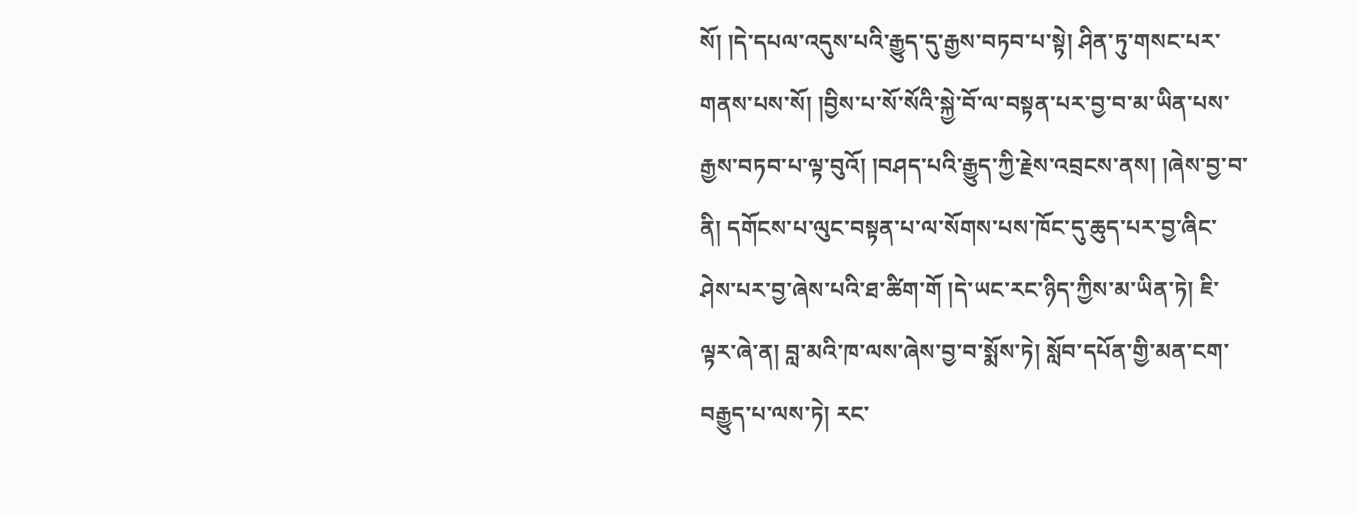སོ། །དེ་དཔལ་འདུས་པའི་རྒྱུད་དུ་རྒྱས་བཏབ་པ་སྟེ། ཤིན་ཏུ་གསང་པར་གནས་པས་སོ། །བྱིས་པ་སོ་སོའི་སྐྱེ་བོ་ལ་བསྟན་པར་བྱ་བ་མ་ཡིན་པས་རྒྱས་བཏབ་པ་ལྟ་བུའོ། །བཤད་པའི་རྒྱུད་ཀྱི་རྗེས་འབྲངས་ནས། །ཞེས་བྱ་བ་ནི། དགོངས་པ་ལུང་བསྟན་པ་ལ་སོགས་པས་ཁོང་དུ་ཆུད་པར་བྱ་ཞིང་ཤེས་པར་བྱ་ཞེས་པའི་ཐ་ཚིག་གོ །དེ་ཡང་རང་ཉིད་ཀྱིས་མ་ཡིན་ཏེ། ཇི་ལྟར་ཞེ་ན། བླ་མའི་ཁ་ལས་ཞེས་བྱ་བ་སྨོས་ཏེ། སློབ་དཔོན་གྱི་མན་ངག་བརྒྱུད་པ་ལས་ཏེ། རང་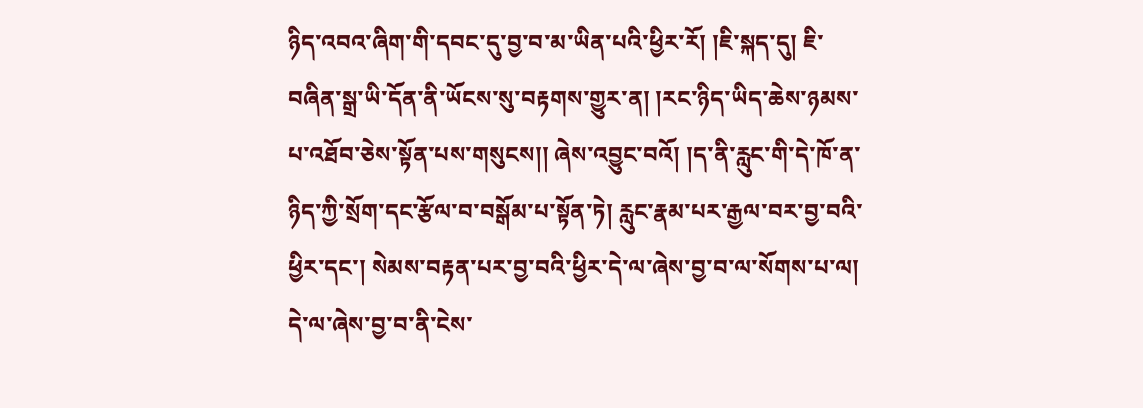ཉིད་འབའ་ཞིག་གི་དབང་དུ་བྱ་བ་མ་ཡིན་པའི་ཕྱིར་རོ། །ཇི་སྐད་དུ། ཇི་བཞིན་སྒྲ་ཡི་དོན་ནི་ཡོངས་སུ་བརྟགས་གྱུར་ན། །རང་ཉིད་ཡིད་ཆེས་ཉམས་པ་འཐོབ་ཅེས་སྟོན་པས་གསུངས།། ཞེས་འབྱུང་བའོ། །ད་ནི་རླུང་གི་དེ་ཁོ་ན་ཉིད་ཀྱི་སྲོག་དང་རྩོལ་བ་བསྒོམ་པ་སྟོན་ཏེ། རླུང་རྣམ་པར་རྒྱལ་བར་བྱ་བའི་ཕྱིར་དང་། སེམས་བརྟན་པར་བྱ་བའི་ཕྱིར་དེ་ལ་ཞེས་བྱ་བ་ལ་སོགས་པ་ལ། དེ་ལ་ཞེས་བྱ་བ་ནི་ངེས་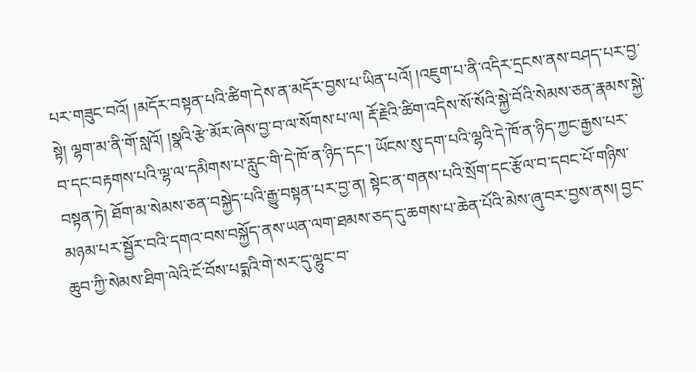པར་གཟུང་བའོ། །མདོར་བསྟན་པའི་ཚིག་དེས་ན་མདོར་བྱས་པ་ཡིན་པའོ། །འཇུག་པ་ནི་འདིར་དྲངས་ནས་བཤད་པར་བྱ་སྟེ། ལྷག་མ་ནི་གོ་སླའོ། །སྣའི་རྩེ་མོར་ཞེས་བྱ་བ་ལ་སོགས་པ་ལ། རྡོ་རྗེའི་ཚིག་འདིས་སོ་སོའི་སྐྱེ་བོའི་སེམས་ཅན་རྣམས་སྐྱེ་བ་དང་བརྟགས་པའི་ལྷ་ལ་དམིགས་པ་རླུང་གི་དེ་ཁོ་ན་ཉིད་དང་། ཡོངས་སུ་དག་པའི་ལྷའི་དེ་ཁོ་ན་ཉིད་ཀྱང་རྒྱས་པར་བསྟན་ཏེ། ཐོག་མ་སེམས་ཅན་བསྐྱེད་པའི་རྒྱུ་བསྟན་པར་བྱ་ན། སྟེང་ན་གནས་པའི་སྲོག་དང་རྩོལ་བ་དབང་པོ་གཉིས་མཉམ་པར་སྦྱོར་བའི་དགའ་བས་བསྐྱོད་ནས་ཡན་ལག་ཐམས་ཅད་དུ་ཆགས་པ་ཆེན་པོའི་མེས་ཞུ་བར་བྱས་ནས། བྱང་ཆུབ་ཀྱི་སེམས་ཐིག་ལེའི་ངོ་བོས་པདྨའི་གེ་སར་དུ་ལྷུང་བ་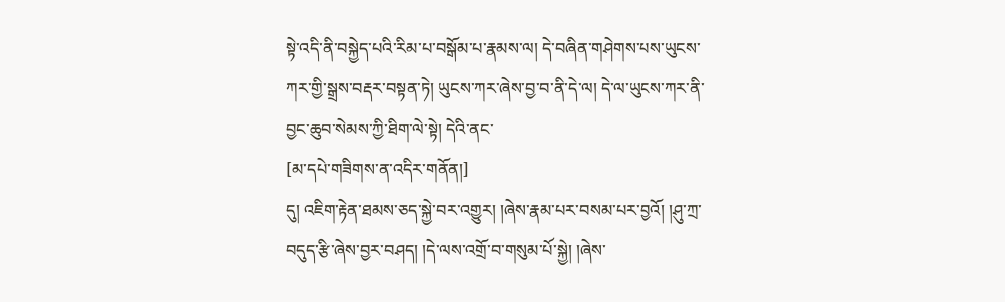སྟེ་འདི་ནི་བསྐྱེད་པའི་རིམ་པ་བསྒོམ་པ་རྣམས་ལ། དེ་བཞིན་གཤེགས་པས་ཡུངས་ཀར་གྱི་སྒྲས་བརྡར་བསྟན་ཏེ། ཡུངས་ཀར་ཞེས་བྱ་བ་ནི་དེ་ལ། དེ་ལ་ཡུངས་ཀར་ནི་བྱང་ཆུབ་སེམས་ཀྱི་ཐིག་ལེ་སྟེ། དེའི་ནང་
[མ་དཔེ་གཟིགས་ན་འདིར་གནོན།]
དུ། འཇིག་རྟེན་ཐམས་ཅད་སྐྱེ་བར་འགྱུར། །ཞེས་རྣམ་པར་བསམ་པར་བྱའོ། །ཤུ་ཀྲ་བདུད་རྩི་ཞེས་བྱར་བཤད། །དེ་ལས་འགྲོ་བ་གསུམ་པོ་སྐྱེ། །ཞེས་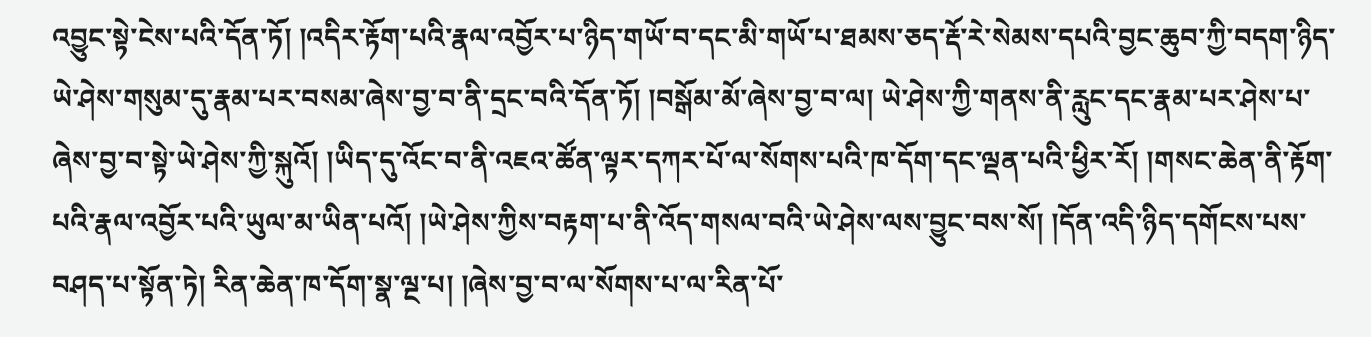འབྱུང་སྟེ་ངེས་པའི་དོན་ཏོ། །འདིར་རྟོག་པའི་རྣལ་འབྱོར་པ་ཉིད་གཡོ་བ་དང་མི་གཡོ་པ་ཐམས་ཅད་རྡོ་རེ་སེམས་དཔའི་བྱང་ཆུབ་ཀྱི་བདག་ཉིད་ཡེ་ཤེས་གསུམ་དུ་རྣམ་པར་བསམ་ཞེས་བྱ་བ་ནི་དྲང་བའི་དོན་ཏོ། །བསྒོམ་མོ་ཞེས་བྱ་བ་ལ། ཡེ་ཤེས་ཀྱི་གནས་ནི་རླུང་དང་རྣམ་པར་ཤེས་པ་ཞེས་བྱ་བ་སྟེ་ཡེ་ཤེས་ཀྱི་སྐུའོ། །ཡིད་དུ་འོང་བ་ནི་འཇའ་ཚོན་ལྟར་དཀར་པོ་ལ་སོགས་པའི་ཁ་དོག་དང་ལྡན་པའི་ཕྱིར་རོ། །གསང་ཆེན་ནི་རྟོག་པའི་རྣལ་འབྱོར་པའི་ཡུལ་མ་ཡིན་པའོ། །ཡེ་ཤེས་ཀྱིས་བརྟག་པ་ནི་འོད་གསལ་བའི་ཡེ་ཤེས་ལས་བྱུང་བས་སོ། །དོན་འདི་ཉིད་དགོངས་པས་བཤད་པ་སྟོན་ཏེ། རིན་ཆེན་ཁ་དོག་སྣ་ལྔ་པ། །ཞེས་བྱ་བ་ལ་སོགས་པ་ལ་རིན་པོ་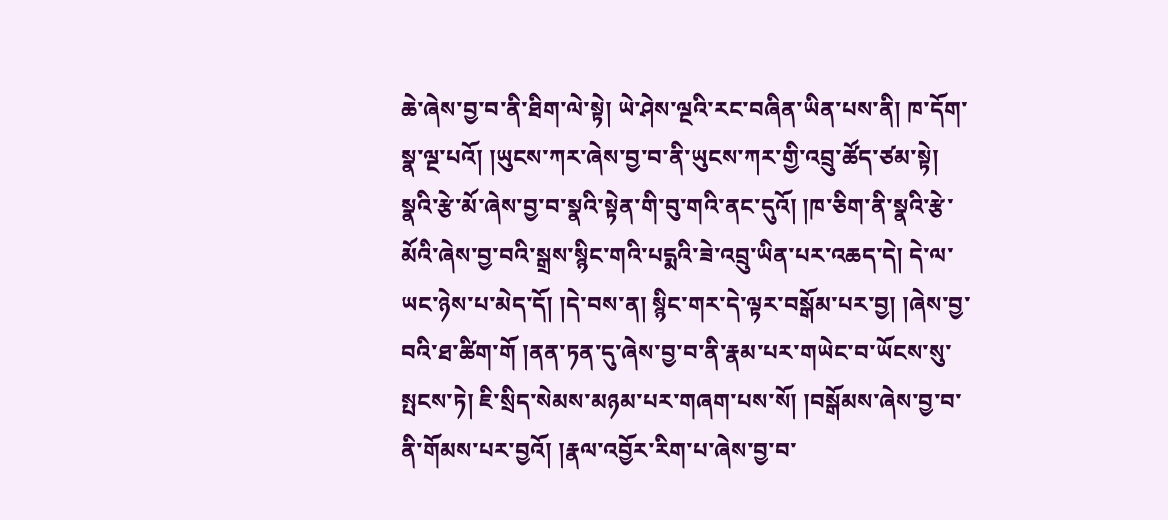ཆེ་ཞེས་བྱ་བ་ནི་ཐིག་ལེ་སྟེ། ཡེ་ཤེས་ལྔའི་རང་བཞིན་ཡིན་པས་ནི། ཁ་དོག་སྣ་ལྔ་པའོ། །ཡུངས་ཀར་ཞེས་བྱ་བ་ནི་ཡུངས་ཀར་གྱི་འབྲུ་ཚོད་ཙམ་སྟེ། སྣའི་རྩེ་མོ་ཞེས་བྱ་བ་སྣའི་སྟེན་གི་བུ་གའི་ནང་དུའོ། །ཁ་ཅིག་ནི་སྣའི་རྩེ་མོའི་ཞེས་བྱ་བའི་སྒྲས་སྙིང་གའི་པདྨའི་ཟེ་འབྲུ་ཡིན་པར་འཆད་དེ། དེ་ལ་ཡང་ཉེས་པ་མེད་དོ། །དེ་བས་ན། སྙིང་གར་དེ་ལྟར་བསྒོམ་པར་བྱ། །ཞེས་བྱ་བའི་ཐ་ཚིག་གོ །ནན་ཏན་དུ་ཞེས་བྱ་བ་ནི་རྣམ་པར་གཡེང་བ་ཡོངས་སུ་སྤངས་ཏེ། ཇི་སྲིད་སེམས་མཉམ་པར་གཞག་པས་སོ། །བསྒོམས་ཞེས་བྱ་བ་ནི་གོམས་པར་བྱའོ། །རྣལ་འབྱོར་རིག་པ་ཞེས་བྱ་བ་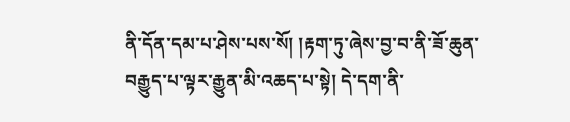ནི་དོན་དམ་པ་ཤེས་པས་སོ། །རྟག་ཏུ་ཞེས་བྱ་བ་ནི་ཟོ་ཆུན་བརྒྱུད་པ་ལྟར་རྒྱུན་མི་འཆད་པ་སྟེ། དེ་དག་ནི་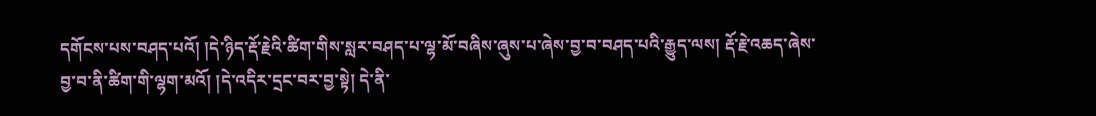དགོངས་པས་བཤད་པའོ། །དེ་ཉིད་རྡོ་རྗེའི་ཚིག་གིས་སླར་བཤད་པ་ལྷ་མོ་བཞིས་ཞུས་པ་ཞེས་བྱ་བ་བཤད་པའི་རྒྱུད་ལས། རྡོ་རྗེ་འཆད་ཞེས་བྱ་བ་ནི་ཚིག་གི་ལྷག་མའོ། །དེ་འདིར་དྲང་བར་བྱ་སྟེ། དེ་ནི་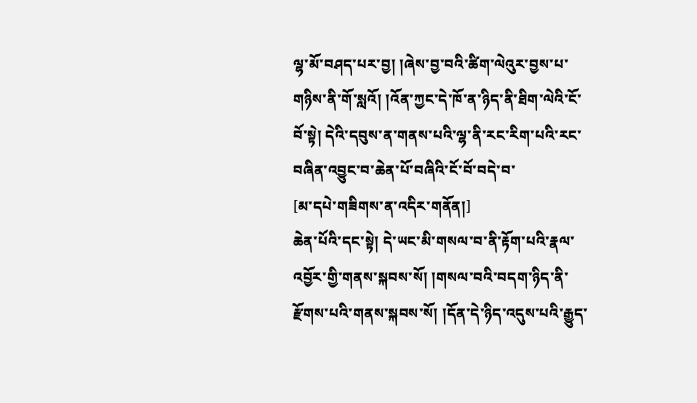ལྷ་མོ་བཤད་པར་བྱ། །ཞེས་བྱ་བའི་ཚིག་ལེའུར་བྱས་པ་གཉིས་ནི་གོ་སླའོ། །འོན་ཀྱང་དེ་ཁོ་ན་ཉིད་ནི་ཐིག་ལེའི་ངོ་བོ་སྟེ། དེའི་དབུས་ན་གནས་པའི་ལྷ་ནི་རང་རིག་པའི་རང་བཞིན་འབྱུང་བ་ཆེན་པོ་བཞིའི་ངོ་བོ་བདེ་བ་
[མ་དཔེ་གཟིགས་ན་འདིར་གནོན།]
ཆེན་པོའི་དང་སྟེ། དེ་ཡང་མི་གསལ་བ་ནི་རྟོག་པའི་རྣལ་འབྱོར་གྱི་གནས་སྐབས་སོ། །གསལ་བའི་བདག་ཉིད་ནི་རྫོགས་པའི་གནས་སྐབས་སོ། །དོན་དེ་ཉིད་འདུས་པའི་རྒྱུད་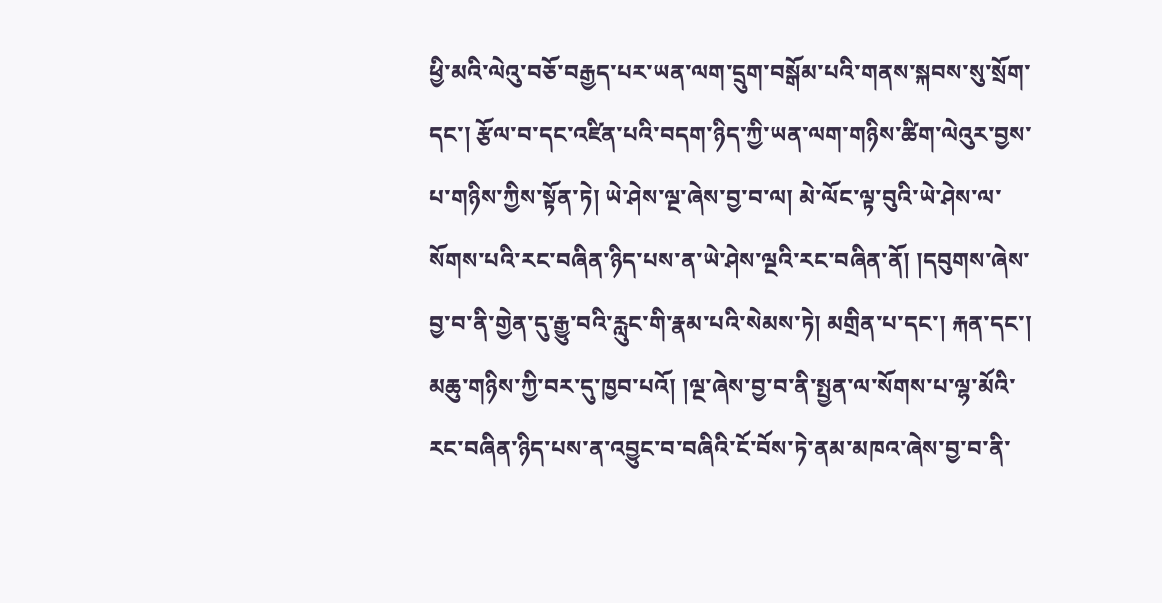ཕྱི་མའི་ལེའུ་བཅོ་བརྒྱད་པར་ཡན་ལག་དྲུག་བསྒོམ་པའི་གནས་སྐབས་སུ་སྲོག་དང་། རྩོལ་བ་དང་འཛིན་པའི་བདག་ཉིད་ཀྱི་ཡན་ལག་གཉིས་ཚིག་ལེའུར་བྱས་པ་གཉིས་ཀྱིས་སྟོན་ཏེ། ཡེ་ཤེས་ལྔ་ཞེས་བྱ་བ་ལ། མེ་ལོང་ལྟ་བུའི་ཡེ་ཤེས་ལ་སོགས་པའི་རང་བཞིན་ཉིད་པས་ན་ཡེ་ཤེས་ལྔའི་རང་བཞིན་ནོ། །དབུགས་ཞེས་བྱ་བ་ནི་གྱེན་དུ་རྒྱུ་བའི་རླུང་གི་རྣམ་པའི་སེམས་ཏེ། མགྲིན་པ་དང་། རྐན་དང་། མཆུ་གཉིས་ཀྱི་བར་དུ་ཁྱབ་པའོ། །ལྔ་ཞེས་བྱ་བ་ནི་སྤྱན་ལ་སོགས་པ་ལྷ་མོའི་རང་བཞིན་ཉིད་པས་ན་འབྱུང་བ་བཞིའི་ངོ་བོས་ཏེ་ནམ་མཁའ་ཞེས་བྱ་བ་ནི་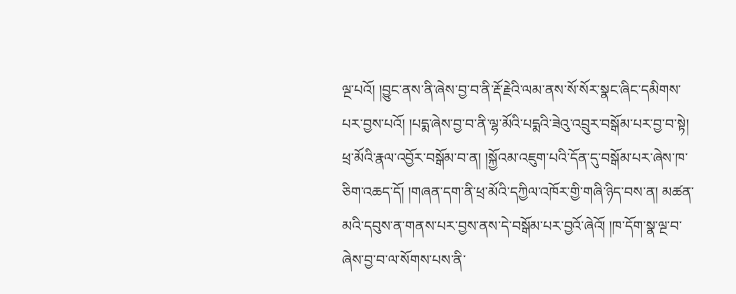ལྔ་པའོ། །བྱུང་ནས་ནི་ཞེས་བྱ་བ་ནི་རྡོ་རྗེའི་ལམ་ནས་སོ་སོར་སྣང་ཞིང་དམིགས་པར་བྱས་པའོ། །པདྨ་ཞེས་བྱ་བ་ནི་ལྷ་མོའི་པདྨའི་ཟེའུ་འབྲུར་བསྒོམ་པར་བྱ་བ་སྟེ། ཕྲ་མོའི་རྣལ་འབྱོར་བསྒོམ་བ་ན། །སྐྱོའམ་འཇུག་པའི་དོན་དུ་བསྒོམ་པར་ཞེས་ཁ་ཅིག་འཆད་དོ། །གཞན་དག་ནི་ཕྲ་མོའི་དཀྱིལ་འཁོར་གྱི་གཞི་ཉིད་བས་ན། མཚན་མའི་དབུས་ན་གནས་པར་བྱས་ནས་དེ་བསྒོམ་པར་བྱའོ་ཞེའོ། །ཁ་དོག་སྣ་ལྔ་བ་ཞེས་བྱ་བ་ལ་སོགས་པས་ནི་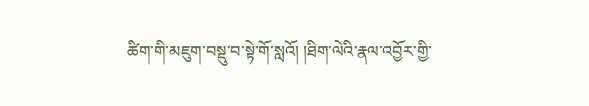ཚིག་གི་མཇུག་བསྡུ་བ་སྟེ་གོ་སླའོ། །ཐིག་ལེའི་རྣལ་འབྱོར་གྱི་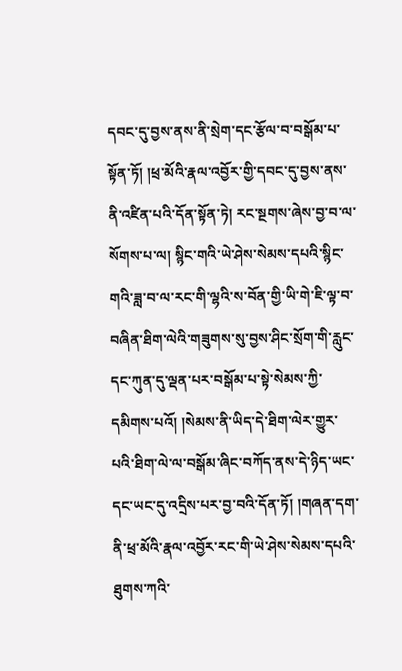དབང་དུ་བྱས་ནས་ནི་སྲེག་དང་རྩོལ་བ་བསྒོམ་པ་སྟོན་ཏོ། །ཕྲ་མོའི་རྣལ་འབྱོར་གྱི་དབང་དུ་བྱས་ནས་ནི་འཛིན་པའི་དོན་སྟོན་ཏེ། རང་སྔགས་ཞེས་བྱ་བ་ལ་སོགས་པ་ལ། སྙིང་གའི་ཡེ་ཤེས་སེམས་དཔའི་སྙིང་གའི་ཟླ་བ་ལ་རང་གི་ལྷའི་ས་བོན་གྱི་ཡི་གེ་ཇི་ལྟ་བ་བཞིན་ཐིག་ལེའི་གཟུགས་སུ་བྱས་ཤིང་སྲོག་གི་རླུང་དང་ཀུན་དུ་ལྡན་པར་བསྒོམ་པ་སྟེ་སེམས་ཀྱི་དམིགས་པའོ། །སེམས་ནི་ཡིད་དེ་ཐིག་ལེར་གྱུར་པའི་ཐིག་ལེ་ལ་བསྒོམ་ཞིང་བཀོད་ནས་དེ་ཉིད་ཡང་དང་ཡང་དུ་འདྲིས་པར་བྱ་བའི་དོན་ཏོ། །གཞན་དག་ནི་ཕྲ་མོའི་རྣལ་འབྱོར་རང་གི་ཡེ་ཤེས་སེམས་དཔའི་ཐུགས་ཀའི་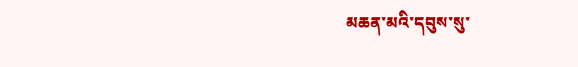མཆན་མའི་དབུས་སུ་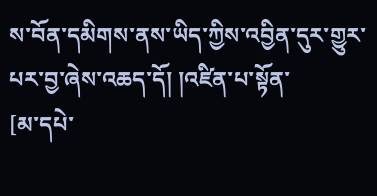ས་བོན་དམིགས་ནས་ཡིད་ཀྱིས་འབྱིན་དུར་གྱུར་པར་བྱ་ཞེས་འཆད་དོ། །འཛིན་པ་སྟོན་
[མ་དཔེ་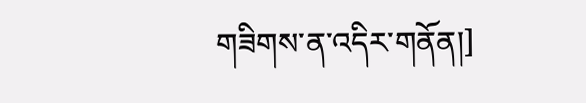གཟིགས་ན་འདིར་གནོན།]